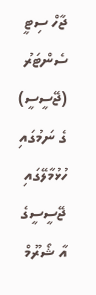ޖާހް ސިޓީ ސެންޓަރު (ޖޭސީސީ) ގެ ނަމުގައި ހުޅުމާލޭގައި ޖޭސީސީގެ އާ ޝޯރޫމް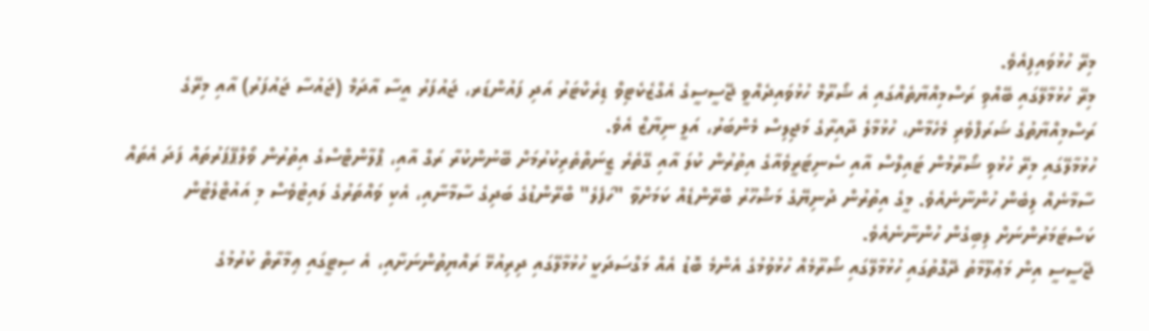މިރޭ ހުޅުވައިފިއެވެ.
މިރޭ ހުޅުމާލޭގައި ބޭއްވި ރަސްމިއްޔާތެއްގައި އެ ޝޯރޫމް ހުޅުވައިދެއްވީ ޖޭސީސީގެ އެގްޒެކެޓިވް ޑިރެކްޓަރު އަދި ފައުންޑަރ، ޖައުފަރު އީސާ އާދަމް (ޖައުސާ ޖައުފަރު) އާއި މިރޭގެ ރަސްމިއްޔާތުގެ ޝަރަފްވެރި މެހެމާން، ހުޅުމާލެ ދާއިރާގެ މަޖިލިސް މެންބަރު، އަލީ ނިޔާޒް އެވެ.
ހުޅުމާލޭގައި މިރޭ ހުޅުވި ޝޯރޫމުން ޓައިލްސް އާއި ސެނިޓަރީވެއާގެ އިތުރުން ކުލަ އާއި ގޭތެރެ ޒީނަތްތެރިކުރުމަށް ބޭނުންކުރާ ރަގް އާއި، ޕްލާންޓްސްގެ އިތުރުން ވޯލްޕޭޕަރުތައް ފަދަ އެތައް ސާމާނެއް ލިބެން ހުންނާނެއެވެ. މީގެ އިތުރުން ދުނިޔޭގެ މަޝްހޫރު ބްރޭންޑެއް ކަމަށްވާ "ހަފެލެ" ބްރޭންޑުގެ ބަދިގެ ސާމާނާއި، އެކި ވައްތަރުގެ ލައިޓުވެސް މި އައުޓްލެޓުން ކަސްޓަމަރުންނަށް ލިބިގެން ހުންނާނެއެވެ.
ޖޭސީސީ އިން މަޢުލޫމާތު ދޭގޮތުގައި ހުޅުމާލޭގައި ޝޯރޫމެއް ހުޅުވުމުގެ އެންމެ ބޮޑު އެއް މަގްސަދަކީ ހުޅުމާލޭގައި ދިރިއުޅޭ ރައްޔިތުންނަށާއި، އެ ސިޓީގައި ޢިމާރާތް ކުރުމުގެ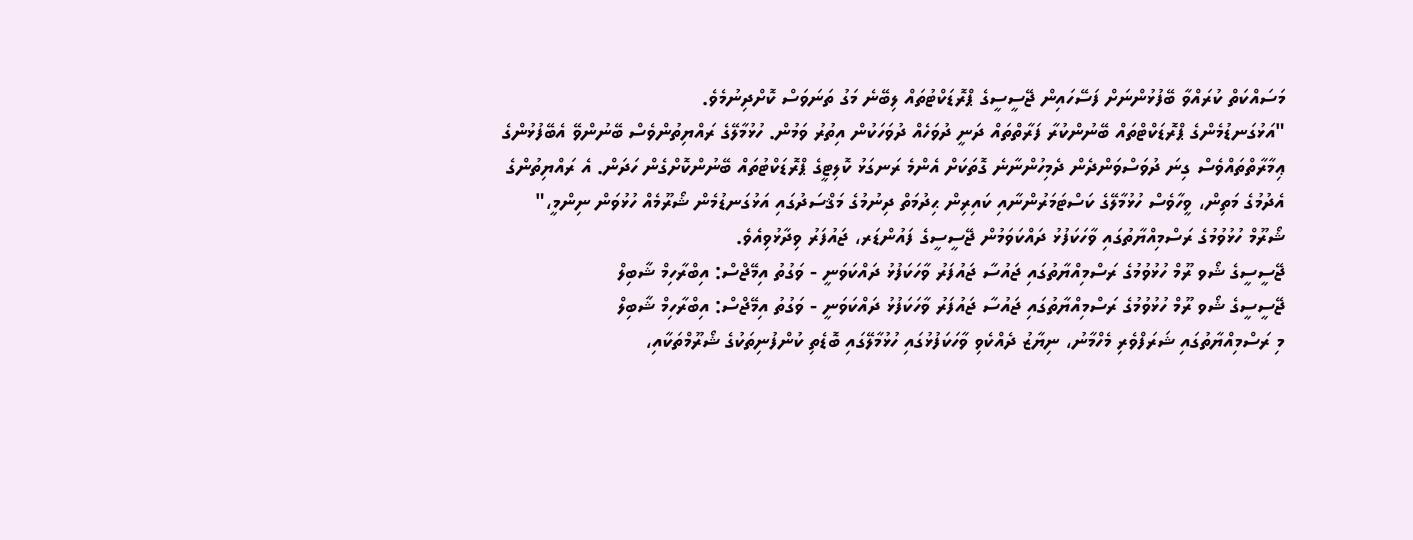މަސައްކަތް ކުރައްވާ ބޭފުޅުންނަށް ފަސޭހައިން ޖޭސީސީގެ ޕްރޮޑަކްޓުތައް ލިބޭނެ މަގު ތަނަވަސް ކޮށްދިނުމެވެ.
"އަޅުގަނޑުމެންގެ ޕްރޮޑަކްޓްތައް ބޭނުންކުރާ ފަރާތްތައް ދަނީ ދުވަހެއް ދުވަހަކުން އިތުރު ވަމުން. ހުޅުމާލޭގެ ރައްޔިތުންވެސް ބޭނުންވޭ އެބޭފުޅުންގެ ޢިމާރާތްތައްވެސް ގިނަ ދުވަސްވަންދެން ދެމިހުންނާނެ ގޮތަކަށް އެންމެ ރަނގަޅު ކޮލިޓީގެ ޕްރޮޑަކްޓުތައް ބޭނުންކޮށްގެން ހަދަން. އެ ރައްޔިތުންގެ އެދުމުގެ މަތިން، ވީހާވެސް ހުޅުމާލޭގެ ކަސްޓަމަރުންނާއި ކައިރިން ޙިދުމަތް ދިނުމުގެ މަޤްސަދުގައި އަޅުގަނޑުމެން ޝޯރޫމެއް ހުޅުވަން ނިންމީ،" ޝޯރޫމް ހުޅުވުމުގެ ރަސްމިއްޔާތުގައި ވާހަކަފުޅު ދައްކަވަމުން ޖޭސީސީގެ ފައުންޑަރ، ޖައުފަރު ވިދާޅުވިއެވެ.
ޖޭސީސީގެ ޝޯވ ރޫމް ހުޅުވުމުގެ ރަސްމިއްޔާތުގައި ޖައުސާ ޖައުފަރު ވާހަކަފުޅު ދައްކަވަނީ - ވަގުތު އިމޭޖްސް: އިބްރާހިމް ޝާބިލް
ޖޭސީސީގެ ޝޯވ ރޫމް ހުޅުވުމުގެ ރަސްމިއްޔާތުގައި ޖައުސާ ޖައުފަރު ވާހަކަފުޅު ދައްކަވަނީ - ވަގުތު އިމޭޖްސް: އިބްރާހިމް ޝާބިލް
މި ރަސްމިއްޔާތުގައި ޝަރަފްވެރި މެހްމާނު، ނިޔާޒު ދެއްކެވި ވާހަކަފުޅުގައި ހުޅުމާލޭގައި ބޮޑެތި ކުންފުނިތަކުގެ ޝޯރޫމްތަކާއި،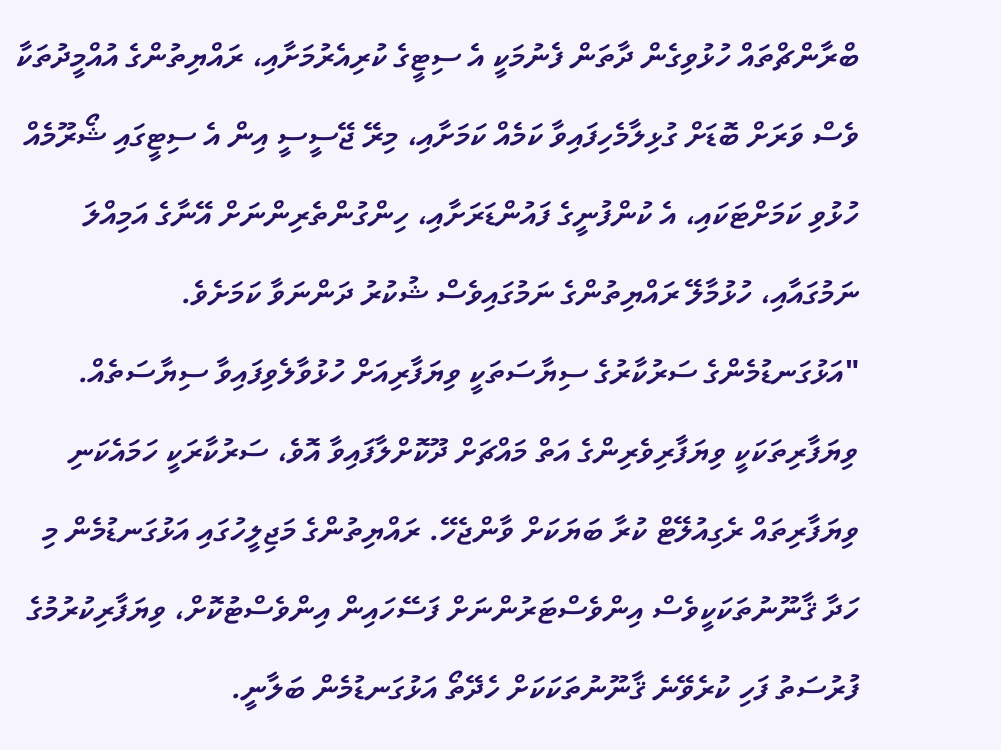ބްރާންޗްތައް ހުޅުވިގެން ދާތަން ފެނުމަކީ އެ ސިޓީގެ ކުރިއެރުމަށާއި، ރައްޔިތުންގެ އުއްމީދުތަކާ ވެސް ވަރަށް ބޮޑަށް ގުޅިލާމެހިފައިވާ ކަމެއް ކަމަށާއި، މިރޭ ޖޭސީސީ އިން އެ ސިޓީގައި ޝޯރޫމެއް ހުޅުވި ކަމަށްޓަކައި، އެ ކުންފުނީގެ ފައުންޑަރަށާއި، ހިންގުންތެރިންނަށް އޭނާގެ އަމިއްލަ ނަމުގައާއި، ހުޅުމާލޭ ރައްޔިތުންގެ ނަމުގައިވެސް ޝުކުރު ދަންނަވާ ކަމަށެވެ.
"އަޅުގަނޑުމެންގެ ސަރުކާރުގެ ސިޔާސަތަކީ ވިޔަފާރިއަށް ހުޅުވާލެވިފައިވާ ސިޔާސަތެއް. ވިޔަފާރިތަކަކީ ވިޔަފާރިވެރިންގެ އަތް މައްޗަށް ދޫކޮށްލާފައިވާ އޮވެ، ސަރުކާރަކީ ހަމައެކަނި ވިޔަފާރިތައް ރެގިއުލޭޓް ކުރާ ބަޔަކަށް ވާންޖެހޭ. ރައްޔިތުންގެ މަޖިލީހުގައި އަޅުގަނޑުމެން މި ހަދާ ޤާނޫނުތަކަކީވެސް އިންވެސްޓަރުންނަށް ފަސޭހައިން އިންވެސްޓުކޮށް، ވިޔަފާރިކުރުމުގެ ފުރުސަތު ފަހި ކުރެވޭނެ ޤާނޫނުތަކަކަށް ހެދޭތޯ އަޅުގަނޑުމެން ބަލާނީ.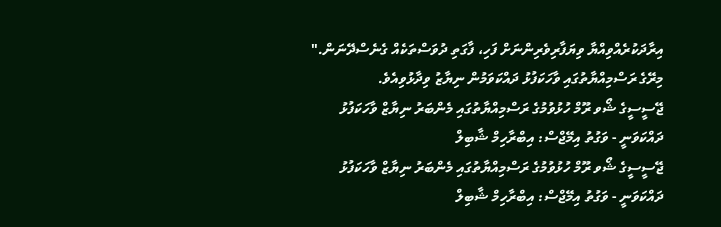އިރާދަކުރެއްވިއްޔާ ވިޔަފާރިވެރިންނަށް ފަހި، ފާގަތި ދުވަސްތަކެއް ގެނެސްދޭނަން." މިރޭގެ ރަސްމިއްޔާތުގައި ވާހަކަފުޅު ދައްކަވަމުން ނިޔާޒު ވިދާޅުވިއެވެ.
ޖޭސީސީގެ ޝޯވ ރޫމް ހުޅުވުމުގެ ރަސްމިއްޔާތުގައި މެންބަރު ނިޔާޒް ވާހަކަފުޅު ދައްކަވަނީ - ވަގުތު އިމޭޖްސް: އިބްރާހިމް ޝާބިލް
ޖޭސީސީގެ ޝޯވ ރޫމް ހުޅުވުމުގެ ރަސްމިއްޔާތުގައި މެންބަރު ނިޔާޒް ވާހަކަފުޅު ދައްކަވަނީ - ވަގުތު އިމޭޖްސް: އިބްރާހިމް ޝާބިލް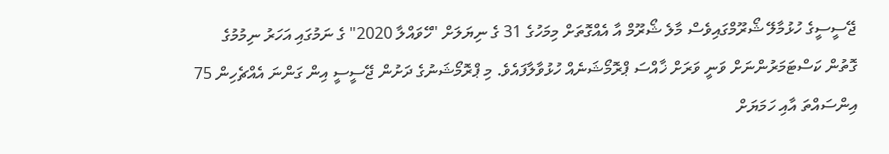ޖޭސީސީގެ ހުޅުމާލޭ ޝޯރޫމްގައިވެސް މާލެ ޝޯރޫމް އާ އެއްގޮތަށް މިމަހުގެ 31 ގެ ނިޔަލަށް "ހޭވައްލާ 2020" ގެ ނަމުގައި އަހަރު ނިމުމުގެ ގޮތުން ކަސްޓަމަރުންނަށް ވަނީ ވަރަށް ޚާއްސަ ޕްރޮމޯޝަނެއް ހުޅުވާލާފައެވެ. މި ޕްރޮމޯޝަނުގެ ދަށުން ޖޭސީސީ އިން ގަންނަ އެއްޗެހިން 75 އިންސައްތަ އާއި ހަމަޔަށް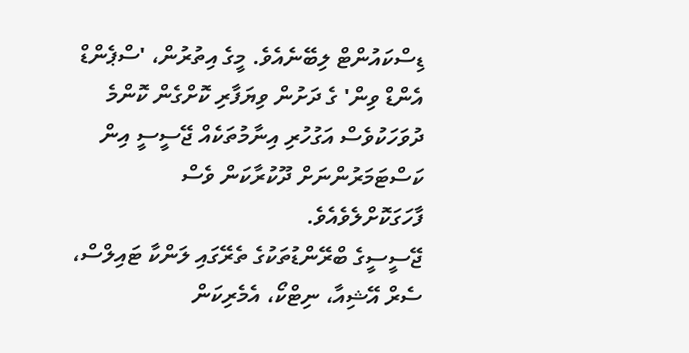ޑިސްކައުންޓް ލިބޭނެއެވެ. މީގެ އިތުރުން، 'ސްޕެންޑް އެންޑް ވިން' ގެ ދަށުން ވިޔަފާރި ކޮށްގެން ކޮންމެ ދުވަހަކުވެސް އަގުހުރި އިނާމުތަކެއް ޖޭސީސީ އިން ކަސްޓަމަރުންނަށް ދޫކުރާކަން ވެސް ފާހަގަކޮށްލެވެއެވެ.
ޖޭސީސީގެ ބްރޭންޑުތަކުގެ ތެރޭގައި ލަންކާ ޓައިލްސް، ސެރް އޭޝިއާ، ނިޓްކޯ، އެމެރިކަން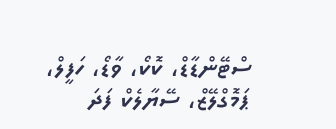ސްޓޭންޑާޑް، ކޮކޯ، ވާޑޯ، ހަފީލް، ޕަމޮގްލޭޒް، ސޭޔާލެކް ފަދަ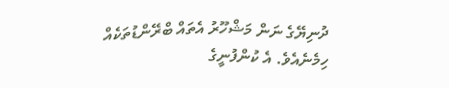ދުނިޔޭގެ ނަން މަޝްހޫރު އެތައް ބްރޭންޑުތަކެއް ހިމެނެއެވެ. އެ ކުންފުނީގެ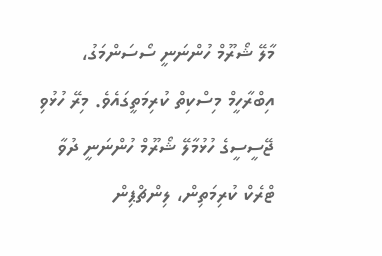މާލޭ ޝޯރޫމް ހުންނަނީ ސޯސަންމަގު، އިބްރާހީމް މިސްކިތް ކުރިމަތީގައެވެ. މިރޭ ހުޅުވި ޖޭސީސީގެ ހުޅުމާލޭ ޝޯރޫމް ހުންނަނީ ދުވާ ޓްރެކް ކުރިމަތިން، ލިންޗްޕިން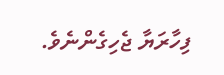ފިހާރަޔާ ޖެހިގެންނެވެ.